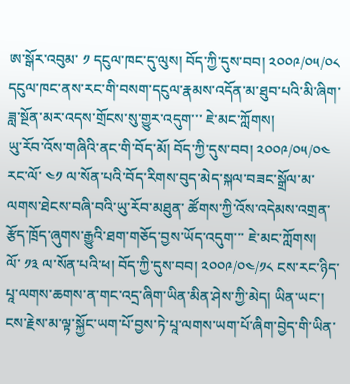ཨ་སྒོར་འབུམ་ ༡ དངུལ་ཁང་དུ་ལུས། བོད་ཀྱི་དུས་བབ། ༢༠༠༩/༠༥/༠༨ དངུལ་ཁང་ནས་རང་གི་བསག་དངུལ་རྣམས་འདོན་མ་ཐུབ་པའི་མི་ཞིག་ཟླ་སྔོན་མར་འདས་གྲོངས་སུ་གྱུར་འདུག་་་ ཇེ་མང་ཀློགས།
ཡུ་རོབ་འོས་གཞིའི་ནང་གི་བོད་མོ། བོད་ཀྱི་དུས་བབ། ༢༠༠༩/༠༥/༠༤ རང་ལོ་ ༤༡ ལ་སོན་པའི་བོད་རིགས་བུད་མེད་སྐལ་བཟང་སྒྲོལ་མ་ལགས་ཐེངས་བཞི་བའི་ཡུ་རོབ་མཐུན་ ཚོགས་ཀྱི་འོས་འདེམས་འགྲན་རྩོད་ཁྲོད་ཞུགས་རྒྱུའི་ཐག་གཅོད་བྱས་ཡོད་འདུག་་་ ཇེ་མང་ཀློགས།
ལོ་ ༡༣ ལ་སོན་པའི་ཕ། བོད་ཀྱི་དུས་བབ། ༢༠༠༩/༠༤/༡༨ ངས་རང་ཉིད་པཱ་ལགས་ཆགས་ན་གང་འདྲ་ཞིག་ཡིན་མིན་ཤེས་ཀྱི་མེད། ཡིན་ཡང་། ངས་རྗེས་མ་ལྟ་སྐྱོང་ཡག་པོ་བྱས་ཏེ་པཱ་ལགས་ཡག་པོ་ཞིག་བྱེད་གི་ཡིན་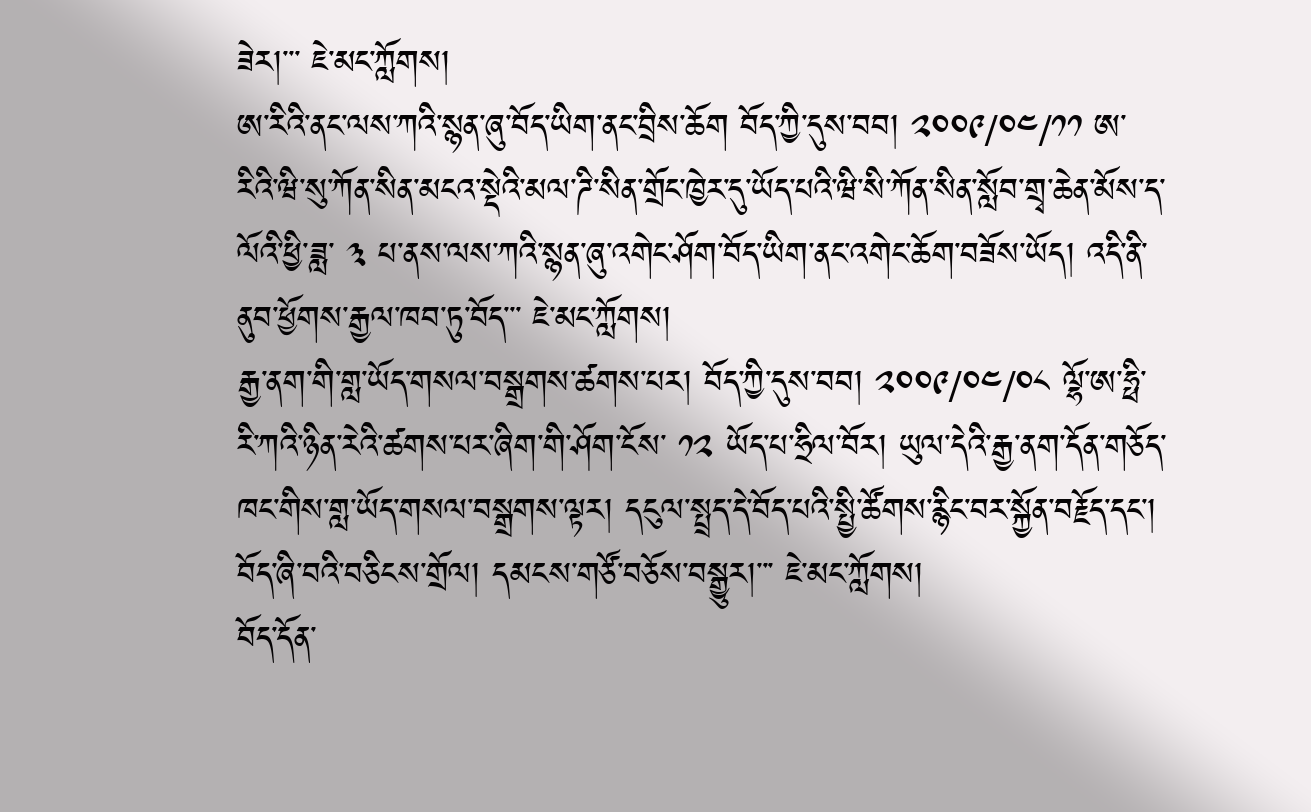ཟེར།་་་ ཇེ་མང་ཀློགས།
ཨ་རིའི་ནང་ལས་ཀའི་སྙན་ཞུ་བོད་ཡིག་ནང་བྲིས་ཆོག བོད་ཀྱི་དུས་བབ། ༢༠༠༩/༠༤/༡༡ ཨ་རིའི་ཝི་སུ་ཀོན་སིན་མངའ་སྡེའི་མལ་ཌི་སིན་གྲོང་ཁྱེར་དུ་ཡོད་པའི་ཝི་སི་ཀོན་སིན་སློབ་གྲྭ་ཆེན་མོས་ད་ལོའི་ཕྱི་ཟླ་ ༣ པ་ནས་ལས་ཀའི་སྙན་ཞུ་འགེང་ཤོག་བོད་ཡིག་ནང་འགེང་ཆོག་བཟོས་ཡོད། འདི་ནི་ནུབ་ཕྱོགས་རྒྱལ་ཁབ་ཏུ་བོད་་་ ཇེ་མང་ཀློགས།
རྒྱ་ནག་གི་གླ་ཡོད་གསལ་བསྒྲགས་ཚགས་པར། བོད་ཀྱི་དུས་བབ། ༢༠༠༩/༠༤/༠༨ ལྷོ་ཨ་ཧྥི་རི་ཀའི་ཉིན་རེའི་ཚགས་པར་ཞིག་གི་ཤོག་ངོས་ ༡༢ ཡོད་པ་ཧྲིལ་བོར། ཡུལ་དེའི་རྒྱ་ནག་དོན་གཅོད་ཁང་གིས་གླ་ཡོད་གསལ་བསྒྲགས་ལྟར། དངུལ་སྤྲད་དེ་བོད་པའི་སྤྱི་ཚོགས་རྙིང་བར་སྐྱོན་བརྗོད་དང་། བོད་ཞི་བའི་བཅིངས་གྲོལ། དམངས་གཙོ་བཅོས་བསྒྱུར།་་་ ཇེ་མང་ཀློགས།
བོད་དོན་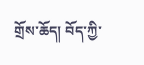གྲོས་ཆོད། བོད་ཀྱི་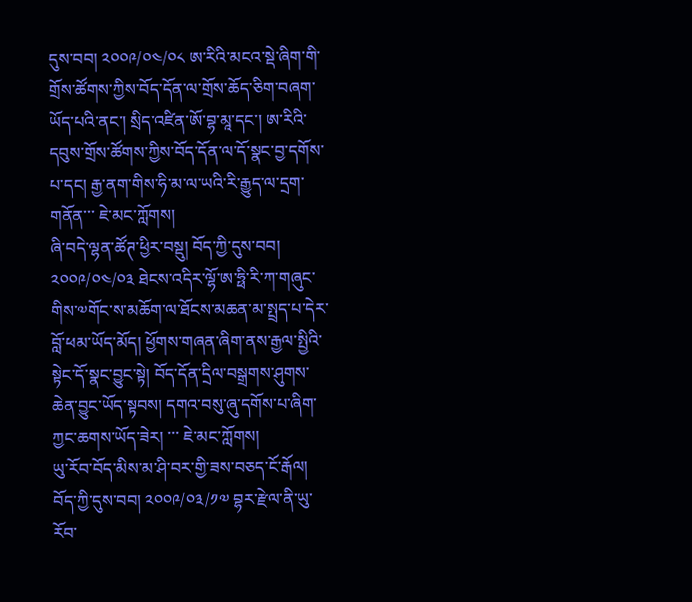དུས་བབ། ༢༠༠༩/༠༤/༠༨ ཨ་རིའི་མངའ་སྡེ་ཞིག་གི་གྲོས་ཚོགས་ཀྱིས་བོད་དོན་ལ་གྲོས་ཆོད་ཅིག་བཞག་ཡོད་པའི་ནང་། སྲིད་འཛིན་ཨོ་བྷ་མཱ་དང་། ཨ་རིའི་དབུས་གྲོས་ཚོགས་ཀྱིས་བོད་དོན་ལ་དོ་སྣང་བྱ་དགོས་པ་དང། རྒྱ་ནག་གིས་ཧི་མ་ལ་ཡའི་རི་རྒྱུད་ལ་དྲག་གནོན་་་ ཇེ་མང་ཀློགས།
ཞི་བདེ་ལྷན་ཚོཊ་ཕྱིར་བསྡུ། བོད་ཀྱི་དུས་བབ། ༢༠༠༩/༠༤/༠༣ ཐེངས་འདིར་ལྷོ་ཨ་ཧྥི་རི་ཀ་གཞུང་གིས་༧གོང་ས་མཆོག་ལ་ཐོངས་མཆན་མ་སྤྲད་པ་དེར་བློ་ཕམ་ཡོད་མོད། ཕྱོགས་གཞན་ཞིག་ནས་རྒྱལ་སྤྱིའི་སྟེང་དོ་སྣང་བྱུང་སྟེ། བོད་དོན་དྲིལ་བསྒྲགས་ཤུགས་ཆེན་བྱུང་ཡོད་སྟབས། དགའ་བསུ་ཞུ་དགོས་པ་ཞིག་ཀྱང་ཆགས་ཡོད་ཟེར། ་་་ ཇེ་མང་ཀློགས།
ཡུ་རོབ་བོད་མིས་མ་ཤི་བར་གྱི་ཟས་བཅད་ངོ་རྒོལ། བོད་ཀྱི་དུས་བབ། ༢༠༠༩/༠༣/༡༧ བྷར་རྫེལ་ནི་ཡུ་རོབ་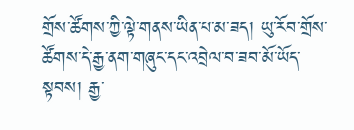གྲོས་ཚོགས་ཀྱི་ལྟེ་གནས་ཡིན་པ་མ་ཟད། ཡུ་རོབ་གྲོས་ཚོགས་དེ་རྒྱ་ནག་གཞུང་དང་འབྲེལ་བ་ཟབ་མོ་ཡོད་སྟབས། རྒྱ་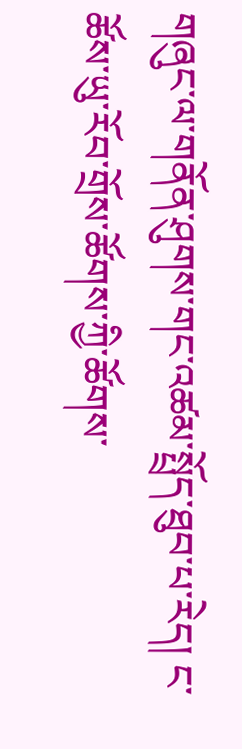གཞུང་ལ་གནོན་ཤུགས་གང་འཚམ་སྤྲོད་ཐུབ་པ་རེད། ང་ཚོས་ཡུ་རོབ་གྲོས་ཚོགས་ཀྱི་ཚོགས་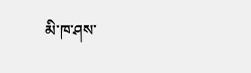མི་ཁ་ཤས་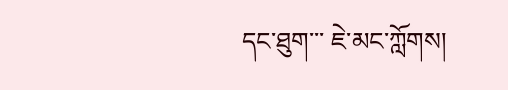དང་ཐུག་་་ ཇེ་མང་ཀློགས།